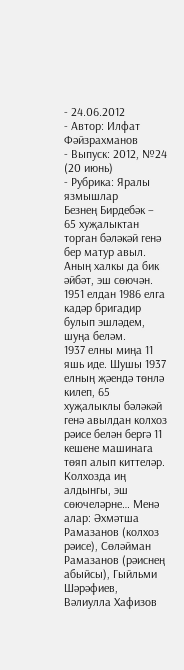- 24.06.2012
- Автор: Илфат Фәйзрахманов
- Выпуск: 2012, №24 (20 июнь)
- Рубрика: Яралы язмышлар
Безнең Бирдебәк – 65 хуҗалыктан торган бәләкәй генә бер матур авыл. Аның халкы да бик әйбәт, эш сөючән. 1951 елдан 1986 елга кадәр бригадир булып эшләдем, шуңа беләм.
1937 елны миңа 11 яшь иде. Шушы 1937 елның җәендә төнлә килеп, 65 хуҗалыклы бәләкәй генә авылдан колхоз рәисе белән бергә 11 кешене машинага төяп алып киттеләр. Колхозда иң алдынгы, эш сөючеләрне… Менә алар: Әхмәтша Рамазанов (колхоз рәисе), Сөләйман Рамазанов (рәиснең абыйсы), Гыйльми Шәрәфиев, Вәлиулла Хафизов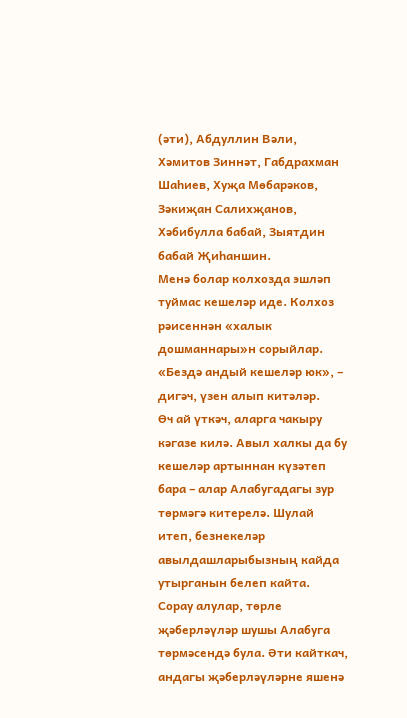(әти), Абдуллин Вәли, Хәмитов Зиннәт, Габдрахман Шаһиев, Хуҗа Мөбарәков, Зәкиҗан Салихҗанов, Хәбибулла бабай, Зыятдин бабай Җиһаншин.
Менә болар колхозда эшләп туймас кешеләр иде. Колхоз рәисеннән «халык дошманнары»н сорыйлар. «Бездә андый кешеләр юк», – дигәч, үзен алып китәләр.
Өч ай үткәч, аларга чакыру кәгазе килә. Авыл халкы да бу кешеләр артыннан күзәтеп бара – алар Алабугадагы зур төрмәгә китерелә. Шулай итеп, безнекеләр авылдашларыбызның кайда утырганын белеп кайта.
Сорау алулар, төрле җәберләүләр шушы Алабуга төрмәсендә була. Әти кайткач, андагы җәберләүләрне яшенә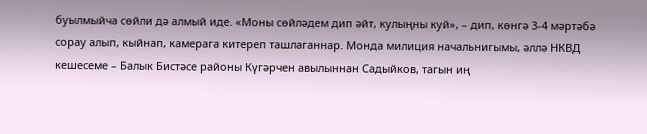буылмыйча сөйли дә алмый иде. «Моны сөйләдем дип әйт, кулыңны куй», – дип, көнгә 3-4 мәртәбә сорау алып, кыйнап, камерага китереп ташлаганнар. Монда милиция начальнигымы, әллә НКВД кешесеме – Балык Бистәсе районы Күгәрчен авылыннан Садыйков, тагын иң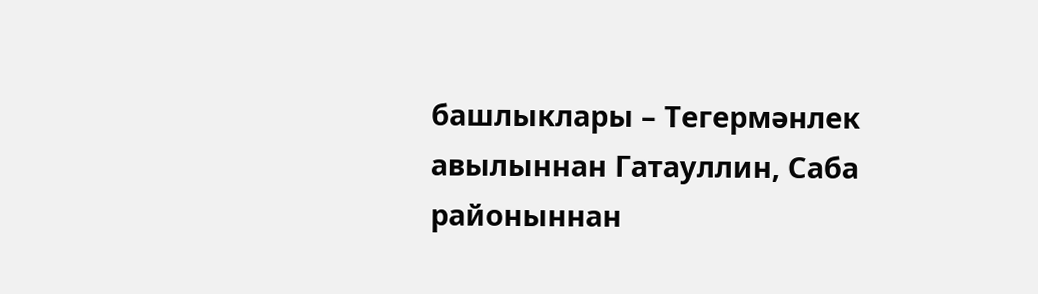башлыклары – Тегермәнлек авылыннан Гатауллин, Саба районыннан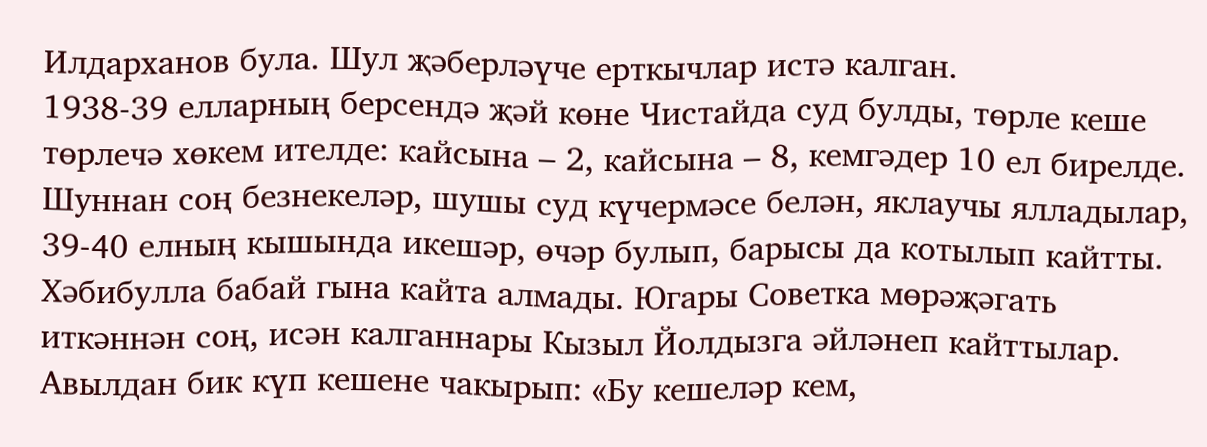Илдарханов була. Шул җәберләүче ерткычлар истә калган.
1938-39 елларның берсендә җәй көне Чистайда суд булды, төрле кеше төрлечә хөкем ителде: кайсына – 2, кайсына – 8, кемгәдер 10 ел бирелде. Шуннан соң безнекеләр, шушы суд күчермәсе белән, яклаучы ялладылар, 39-40 елның кышында икешәр, өчәр булып, барысы да котылып кайтты. Хәбибулла бабай гына кайта алмады. Югары Советка мөрәҗәгать иткәннән соң, исән калганнары Кызыл Йолдызга әйләнеп кайттылар. Авылдан бик күп кешене чакырып: «Бу кешеләр кем,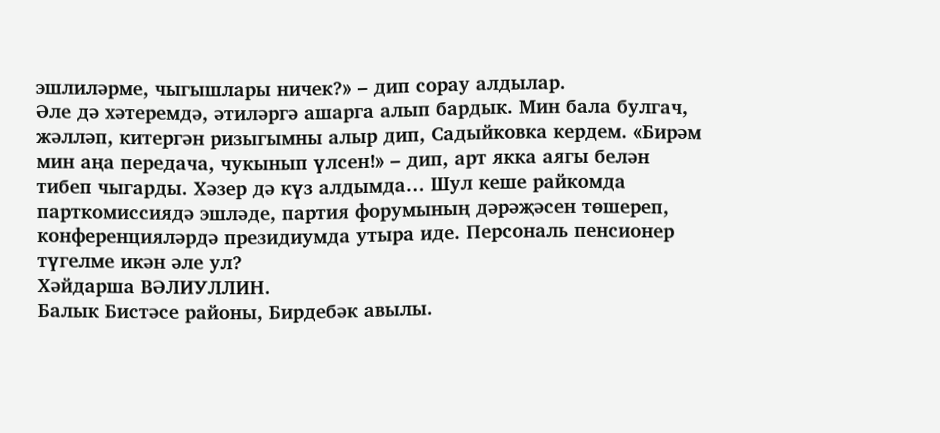эшлиләрме, чыгышлары ничек?» – дип сорау алдылар.
Әле дә хәтеремдә, әтиләргә ашарга алып бардык. Мин бала булгач, жәлләп, китергән ризыгымны алыр дип, Садыйковка кердем. «Бирәм мин аңа передача, чукынып үлсен!» – дип, арт якка аягы белән тибеп чыгарды. Хәзер дә күз алдымда… Шул кеше райкомда парткомиссиядә эшләде, партия форумының дәрәҗәсен төшереп, конференцияләрдә президиумда утыра иде. Персональ пенсионер түгелме икән әле ул?
Хәйдарша ВӘЛИУЛЛИН.
Балык Бистәсе районы, Бирдебәк авылы.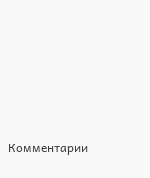Комментарии